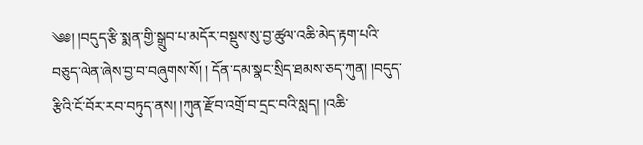༄༅། །བདུད་རྩི་སྨན་གྱི་སྒྲུབ་པ་མདོར་བསྡུས་སུ་བྱ་ཚུལ་འཆི་མེད་རྟག་པའི་བཅུད་ལེན་ཞེས་བྱ་བ་བཞུགས་སོ། ། དོན་དམ་སྣང་སྲིད་ཐམས་ཅད་ཀུན། །བདུད་རྩིའི་ངོ་བོར་རབ་བཏུད་ནས། །ཀུན་རྫོབ་འགྲོ་བ་དྲང་བའི་སླད། །འཆི་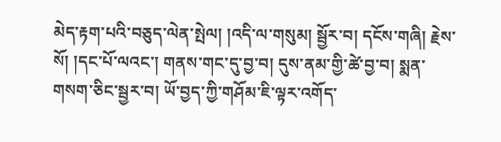མེད་རྟག་པའི་བཅུད་ལེན་སྤེལ། །འདི་ལ་གསུམ། སྦྱོར་བ། དངོས་གཞི། རྗེས་སོ། །དང་པོ་ལའང་། གནས་གང་དུ་བྱ་བ། དུས་ནམ་གྱི་ཚེ་བྱ་བ། སྨན་གསག་ཅིང་སྦྱར་བ། ཡོ་བྱད་ཀྱི་གཤོམ་ཇི་ལྟར་འགོད་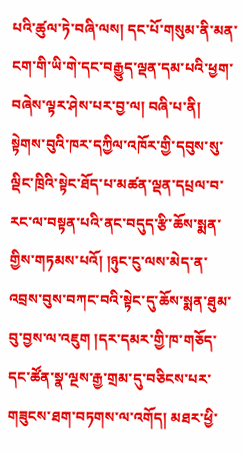པའི་ཚུལ་ཏེ་བཞི་ལས། དང་པོ་གསུམ་ནི་མན་ངག་གི་ཡི་གེ་དང་བརྒྱུད་ལྡན་དམ་པའི་ཕྱག་བཞེས་ལྟར་ཤེས་པར་བྱ་ལ། བཞི་པ་ནི། སྟེགས་བུའི་ཁར་དཀྱིལ་འཁོར་གྱི་དབུས་སུ་ལྡིང་ཁྲིའི་སྟེང་ཐོད་པ་མཚན་ལྡན་དཔྲལ་བ་རང་ལ་བསྟན་པའི་ནང་བདུད་རྩི་ཆོས་སྨན་གྱིས་གཏམས་པའོ། །ཉུང་ངུ་ལས་མེད་ན་འབྲས་བུས་བཀང་བའི་སྟེང་དུ་ཆོས་སྨན་ཐུམ་བུ་བྱས་ལ་འཇུག །དར་དམར་གྱི་ཁ་གཅོད་དང་ཚོན་སྣ་ལྔས་རྒྱ་གྲམ་དུ་བཅིངས་པར་གཟུངས་ཐག་བཏགས་ལ་འགོད། མཐར་ཕྱི་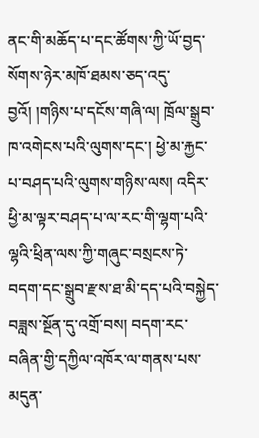ནང་གི་མཆོད་པ་དང་ཚོགས་ཀྱི་ཡོ་བྱད་སོགས་ཉེར་མཁོ་ཐམས་ཅད་འདུ་བྱའོ། །གཉིས་པ་དངོས་གཞི་ལ། ཁྲོལ་སྒྲུབ་ཁ་འགེངས་པའི་ལུགས་དང་། ཕྱེ་མ་རྐྱང་པ་བཤད་པའི་ལུགས་གཉིས་ལས། འདིར་ཕྱི་མ་ལྟར་བཤད་པ་ལ་རང་གི་ལྷག་པའི་ལྷའི་ཕྲིན་ལས་ཀྱི་གཞུང་བསྲངས་ཏེ་བདག་དང་སྒྲུབ་རྫས་ཐ་མི་དད་པའི་བསྐྱེད་བཟླས་སྔོན་དུ་འགྲོ་བས། བདག་རང་བཞིན་གྱི་དཀྱིལ་འཁོར་ལ་གནས་པས་མདུན་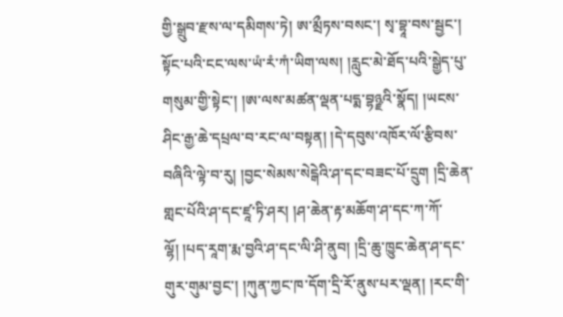གྱི་སྒྲུབ་རྫས་ལ་དམིགས་ཏེ། ཨ་མྲྀཏས་བསང་། སྭ་བྷཱ་བས་སྦྱང་། སྟོང་པའི་ངང་ལས་ཡཾ་རཾ་ཀཾ་ཡིག་ལས། །རླུང་མེ་ཐོད་པའི་སྒྱེད་པུ་གསུམ་གྱི་སྟེང་། །ཨ་ལས་མཚན་ལྡན་པདྨ་བྷཉྫའི་སྣོད། །ཡངས་ཤིང་རྒྱ་ཆེ་དཔྲལ་བ་རང་ལ་བསྟན། །དེ་དབུས་འཁོར་ལོ་རྩིབས་བཞིའི་ལྟེ་བ་རུ། །བྱང་སེམས་སེངྒེའི་ཤ་དང་བཟང་པོ་དྲུག །དྲི་ཆེན་གླང་པོའི་ཤ་དང་ཛཱ་ཏི་ཤར། །ཤ་ཆེན་རྟ་མཆོག་ཤ་དང་ཀ་ཀོ་ལྷོ། །པད་རཱག་རྨ་བྱའི་ཤ་དང་ལི་ཤི་ནུབ། །དྲི་ཆུ་ཁྱུང་ཆེན་ཤ་དང་གུར་གུམ་བྱང་། །ཀུན་ཀྱང་ཁ་དོག་དྲི་རོ་ནུས་པར་ལྡན། །རང་གི་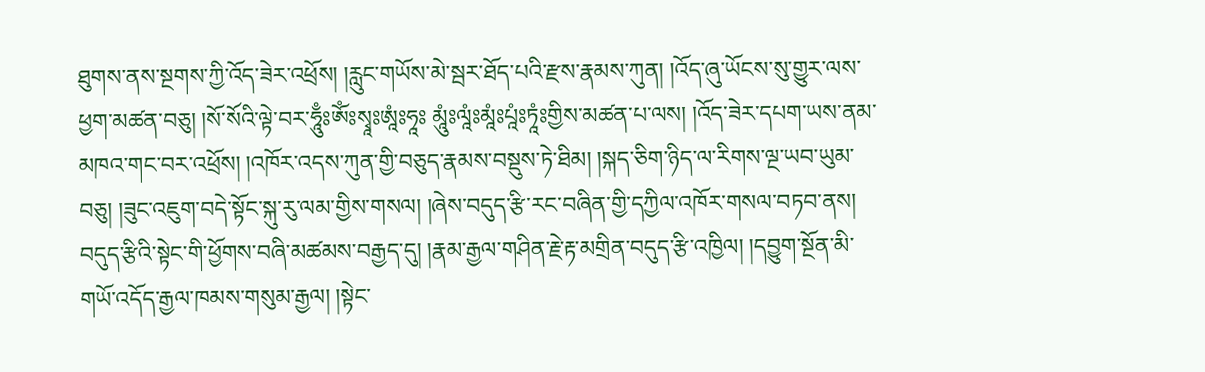ཐུགས་ནས་སྔགས་ཀྱི་འོད་ཟེར་འཕྲོས། །རླུང་གཡོས་མེ་སྦར་ཐོད་པའི་རྫས་རྣམས་ཀུན། །འོད་ཞུ་ཡོངས་སུ་གྱུར་ལས་ཕྱག་མཚན་བཅུ། །སོ་སོའི་ལྟེ་བར་ཧཱུྃཿཨོཾཿསྭཱཿཨཱཾཿཧཱཿ མཱུཾཿལཱཾཿམཱཾཿཔཱཾཿཏཱཾཿགྱིས་མཚན་པ་ལས། །འོད་ཟེར་དཔག་ཡས་ནམ་མཁའ་གང་བར་འཕྲོས། །འཁོར་འདས་ཀུན་གྱི་བཅུད་རྣམས་བསྡུས་ཏེ་ཐིམ། །སྐད་ཅིག་ཉིད་ལ་རིགས་ལྔ་ཡབ་ཡུམ་བཅུ། །ཟུང་འཇུག་བདེ་སྟོང་སྐུ་རུ་ལམ་གྱིས་གསལ། །ཞེས་བདུད་རྩི་རང་བཞིན་གྱི་དཀྱིལ་འཁོར་གསལ་བཏབ་ནས། བདུད་རྩིའི་སྟེང་གི་ཕྱོགས་བཞི་མཚམས་བརྒྱད་དུ། །རྣམ་རྒྱལ་གཤིན་རྗེ་རྟ་མགྲིན་བདུད་རྩི་འཁྱིལ། །དབྱུག་སྔོན་མི་གཡོ་འདོད་རྒྱལ་ཁམས་གསུམ་རྒྱལ། །སྟེང་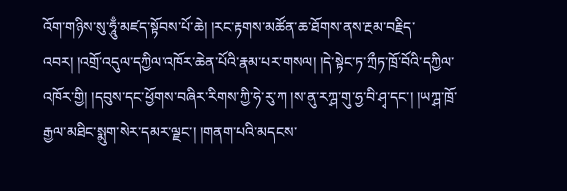འོག་གཉིས་སུ་ཧཱུྃ་མཛད་སྟོབས་པོ་ཆེ། །རང་རྟགས་མཚོན་ཆ་ཐོགས་ནས་རྔམ་བརྗིད་འབར། །འགྲོ་འདུལ་དཀྱིལ་འཁོར་ཆེན་པོའི་རྣམ་པར་གསལ། །དེ་སྟེང་ཏ་ཀྲྀཏ་ཁྲོ་བོའི་དཀྱིལ་འཁོར་གྱི། །དབུས་དང་ཕྱོགས་བཞིར་རིགས་ཀྱི་ཧེ་རུ་ཀ །ས་ནུ་རཀྴ་གུ་ཧྱ་བི་ཤྭ་དང་། །ཡཀྴ་ཁྲོ་རྒྱལ་མཐིང་སྨུག་སེར་དམར་ལྗང་། །གནག་པའི་མདངས་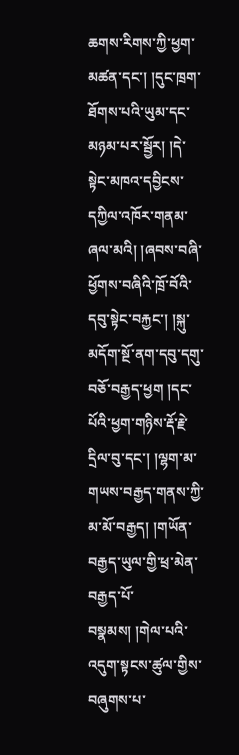ཆགས་རིགས་ཀྱི་ཕྱག་མཚན་དང་། །དུང་ཁྲག་ཐོགས་པའི་ཡུམ་དང་མཉམ་པར་སྦྱོར། །དེ་སྟེང་མཁའ་དབྱིངས་དཀྱིལ་འཁོར་གནམ་ཞལ་མའི། །ཞབས་བཞི་ཕྱོགས་བཞིའི་ཁྲོ་བོའི་དབུ་སྟེང་བརྐྱང་། །སྐུ་མདོག་སྔོ་ནག་དབུ་དགུ་བཅོ་བརྒྱད་ཕྱག །དང་པོའི་ཕྱག་གཉིས་རྡོ་རྗེ་དྲིལ་བུ་དང་། །ལྷག་མ་གཡས་བརྒྱད་གནས་ཀྱི་མ་མོ་བརྒྱད། །གཡོན་བརྒྱད་ཡུལ་གྱི་ཕྲ་མེན་བརྒྱད་པོ་བསྣམས། །གེལ་པའི་འདུག་སྟངས་ཚུལ་གྱིས་བཞུགས་པ་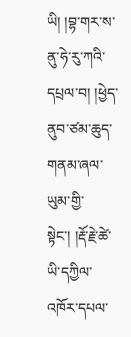ཡི། །བྷ་གར་ས་ནུ་ཧེ་རུ་ཀའི་དཔྲལ་བ། །ཕྱེད་ནུབ་ཙམ་ཆུད་གནམ་ཞལ་ཡུམ་གྱི་སྟེང་། །རྡོ་རྗེ་ཚེ་ཡི་དཀྱིལ་འཁོར་དཔལ་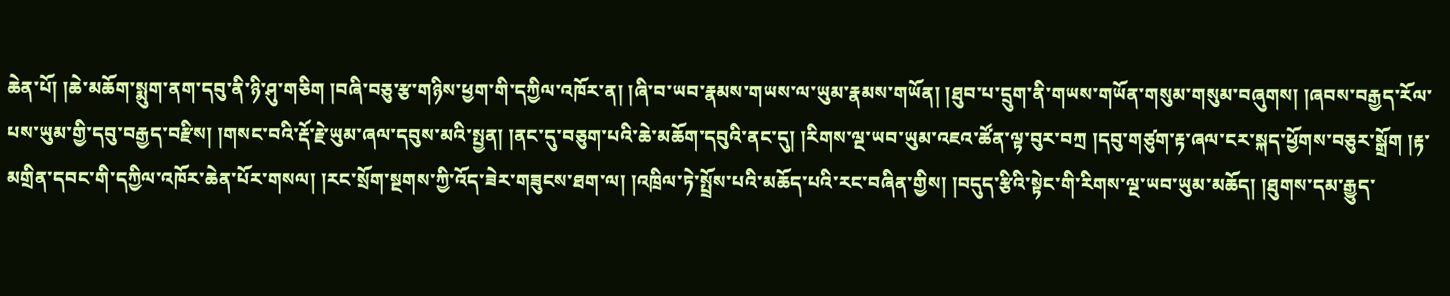ཆེན་པོ། །ཆེ་མཆོག་སྨུག་ནག་དབུ་ནི་ཉི་ཤུ་གཅིག །བཞི་བཅུ་རྩ་གཉིས་ཕྱག་གི་དཀྱིལ་འཁོར་ན། །ཞི་བ་ཡབ་རྣམས་གཡས་ལ་ཡུམ་རྣམས་གཡོན། །ཐུབ་པ་དྲུག་ནི་གཡས་གཡོན་གསུམ་གསུམ་བཞུགས། །ཞབས་བརྒྱད་རོལ་པས་ཡུམ་གྱི་དབུ་བརྒྱད་བརྫིས། །གསང་བའི་རྡོ་རྗེ་ཡུམ་ཞལ་དབུས་མའི་སྤྱན། །ནང་དུ་བཅུག་པའི་ཆེ་མཆོག་དབུའི་ནང་དུ། །རིགས་ལྔ་ཡབ་ཡུམ་འཇའ་ཚོན་ལྟ་བུར་བཀྲ །དབུ་གཙུག་རྟ་ཞལ་ངར་སྐད་ཕྱོགས་བཅུར་སྒྲོག །རྟ་མགྲིན་དབང་གི་དཀྱིལ་འཁོར་ཆེན་པོར་གསལ། །རང་སྲོག་སྔགས་ཀྱི་འོད་ཟེར་གཟུངས་ཐག་ལ། །འཁྲིལ་ཏེ་སྤྲོས་པའི་མཆོད་པའི་རང་བཞིན་གྱིས། །བདུད་རྩིའི་སྟེང་གི་རིགས་ལྔ་ཡབ་ཡུམ་མཆོད། །ཐུགས་དམ་རྒྱུད་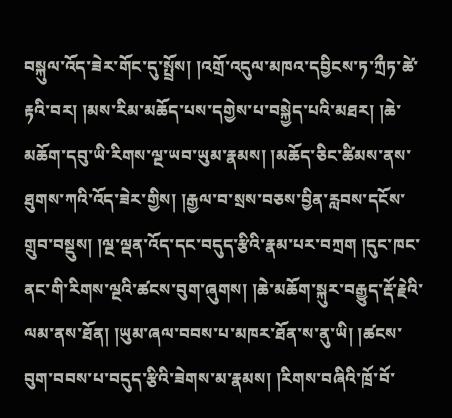བསྐུལ་འོད་ཟེར་གོང་དུ་སྤྲོས། །འགྲོ་འདུལ་མཁའ་དབྱིངས་ཏ་ཀྲྀཏ་ཚེ་རྟའི་བར། །མས་རིམ་མཆོད་པས་དགྱེས་པ་བསྐྱེད་པའི་མཐར། །ཆེ་མཆོག་དབུ་ཡི་རིགས་ལྔ་ཡབ་ཡུམ་རྣམས། །མཆོད་ཅིང་ཚིམས་ནས་ཐུགས་ཀའི་འོད་ཟེར་གྱིས། །རྒྱལ་བ་སྲས་བཅས་བྱིན་རླབས་དངོས་གྲུབ་བསྡུས། །ལྔ་ལྡན་འོད་དང་བདུད་རྩིའི་རྣམ་པར་བཀྲག །དུང་ཁང་ནང་གི་རིགས་ལྔའི་ཚངས་བུག་ཞུགས། །ཆེ་མཆོག་སྐུར་བརྒྱུད་རྡོ་རྗེའི་ལམ་ནས་ཐོན། །ཡུམ་ཞལ་བབས་པ་མཁར་ཐོན་ས་ནུ་ཡི། །ཚངས་བུག་བབས་པ་བདུད་རྩིའི་ཟེགས་མ་རྣམས། །རིགས་བཞིའི་ཁྲོ་བོ་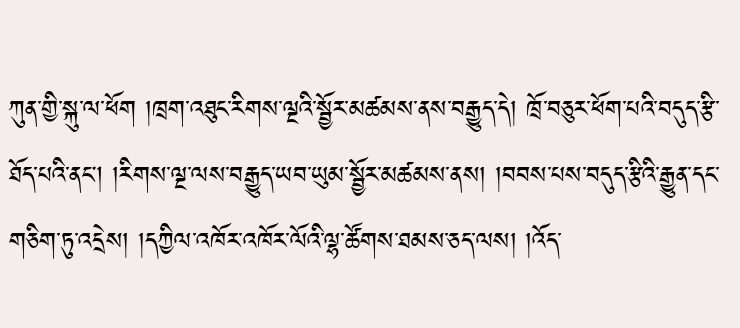ཀུན་གྱི་སྐུ་ལ་ཕོག །ཁྲག་འཐུང་རིགས་ལྔའི་སྦྱོར་མཚམས་ནས་བརྒྱུད་དེ། ཁྲོ་བཅུར་ཕོག་པའི་བདུད་རྩི་ཐོད་པའི་ནང། །རིགས་ལྔ་ལས་བརྒྱུད་ཡབ་ཡུམ་སྦྱོར་མཚམས་ནས། །བབས་པས་བདུད་རྩིའི་རྒྱུན་དང་གཅིག་ཏུ་འདྲེས། །དཀྱིལ་འཁོར་འཁོར་ལོའི་ལྷ་ཚོགས་ཐམས་ཅད་ལས། །འོད་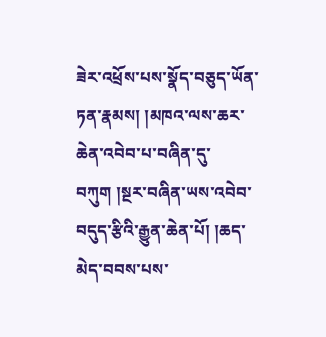ཟེར་འཕྲོས་པས་སྣོད་བཅུད་ཡོན་ཏན་རྣམས། །མཁའ་ལས་ཆར་ཆེན་འབེབ་པ་བཞིན་དུ་བཀུག །སྔར་བཞིན་ཡས་འབེབ་བདུད་རྩིའི་རྒྱུན་ཆེན་པོ། །ཆད་མེད་བབས་པས་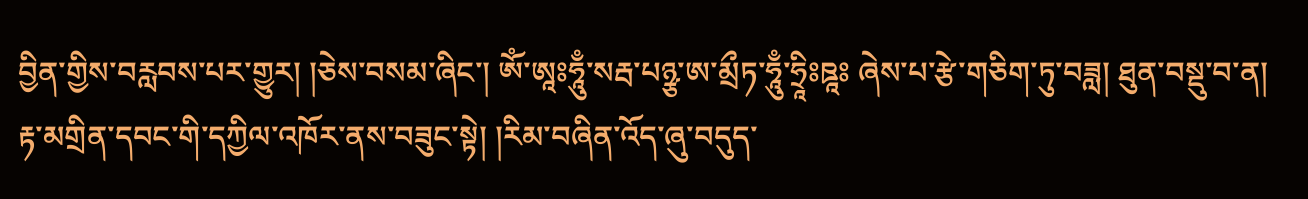བྱིན་གྱིས་བརླབས་པར་གྱུར། །ཅེས་བསམ་ཞིང་། ཨོཾ་ཨཱཿཧཱུྃ་སརྦ་པཉྩ་ཨ་མྲྀཏ་ཧཱུྃ་ཧྲཱིཿཋཱཿ ཞེས་པ་རྩེ་གཅིག་ཏུ་བཟླ། ཐུན་བསྡུ་བ་ན། རྟ་མགྲིན་དབང་གི་དཀྱིལ་འཁོར་ནས་བཟུང་སྟེ། །རིམ་བཞིན་འོད་ཞུ་བདུད་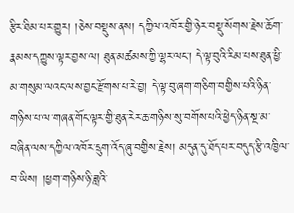རྩིར་ཐིམ་པར་གྱུར། །ཅེས་བསྡུས་ནས། དཀྱིལ་འཁོར་གྱི་ཉེར་བསྡུ་སོགས་རྗེས་ཆོག་རྣམས་དཀྱུས་ལྟར་བྱས་ལ། ཐུན་མཚམས་ཀྱི་ལྷར་ལང་། དེ་ལྟ་བུའི་རིམ་པས་ཐུན་ཕྱི་མ་གསུམ་ལའང་ལས་བྱང་རྫོགས་པ་རེ་བྱ། དེ་ལྟ་བུ་ཞག་གཅིག་བགྱིས་པའི་ཉིན་གཉིས་པ་ལ་གཞན་གོང་ལྟར་གྱི་ཐུན་རེར་ཆ་གཉིས་སུ་བགོས་པའི་ཕྱེད་ཉིན་སྔ་མ་བཞིན་ལས་དཀྱིལ་འཁོར་དྲུག་འོད་ཞུ་བགྱིས་རྗེས། མདུན་དུ་ཐོད་པར་བདུད་རྩི་འཁྱིལ་བ་ཡིས། །ཕྱག་གཉིས་ཉི་ཟླའི་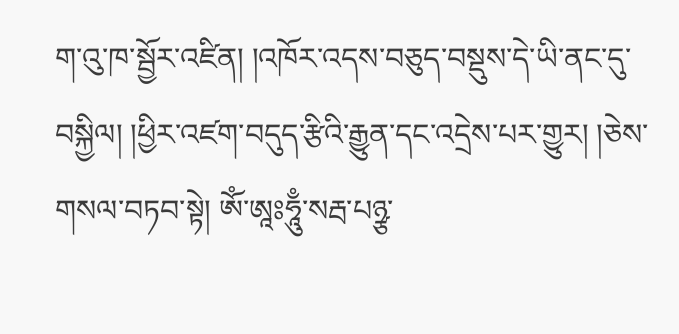ག་འུ་ཁ་སྦྱོར་འཛིན། །འཁོར་འདས་བཅུད་བསྡུས་དེ་ཡི་ནང་དུ་བསྐྱིལ། །ཕྱིར་འཛག་བདུད་རྩིའི་རྒྱུན་དང་འདྲེས་པར་གྱུར། །ཅེས་གསལ་བཏབ་སྟེ། ཨོཾ་ཨཱཿཧཱུྃ་སརྦ་པཉྩ་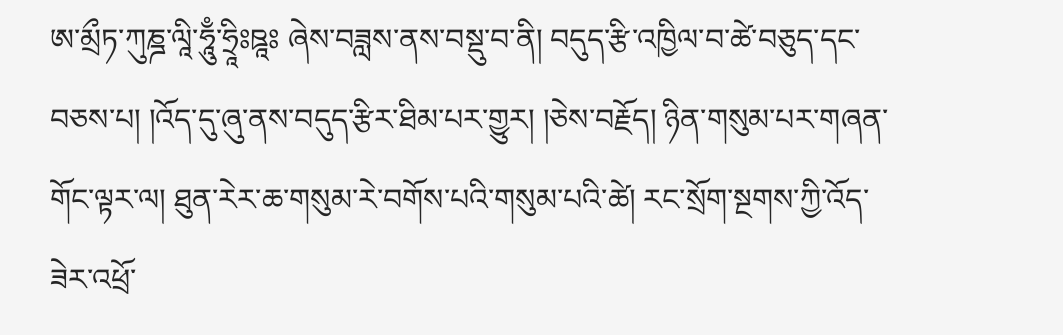ཨ་མྲྀཏ་ཀུཎྜ་ལཱི་ཧཱུྃ་ཧྲཱིཿཋཱཿ ཞེས་བཟླས་ནས་བསྡུ་བ་ནི། བདུད་རྩི་འཁྱིལ་བ་ཚེ་བཅུད་དང་བཅས་པ། །འོད་དུ་ཞུ་ནས་བདུད་རྩིར་ཐིམ་པར་གྱུར། །ཅེས་བརྗོད། ཉིན་གསུམ་པར་གཞན་གོང་ལྟར་ལ། ཐུན་རེར་ཆ་གསུམ་རེ་བགོས་པའི་གསུམ་པའི་ཚེ། རང་སྲོག་སྔགས་ཀྱི་འོད་ཟེར་འཕྲོ་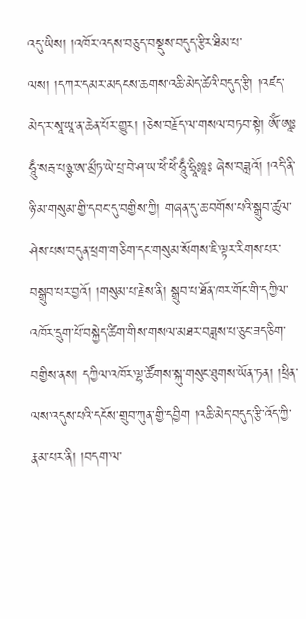འདུ་ཡིས། །འཁོར་འདས་བཅུད་བསྡུས་བདུད་རྩིར་ཐིམ་པ་ལས། །དཀར་དམར་མདངས་ཆགས་འཆི་མེད་ཚེའི་བདུད་རྩི། །འཛད་མེད་ར་སཱ་ཡཱ་ན་ཆེན་པོར་གྱུར། །ཅེས་བརྗོད་ལ་གསལ་བཏབ་སྟེ། ཨོཾ་ཨཱཿཧཱུྃ་སརྦ་པཉྩ་ཨ་མྲྀཏ་ཡེ་པྲ་བེ་ཤ་ཡ་ཕེཾ་ཕེཾ་ཧཱུྃ་ཧྲཱིཿཋཱཿ ཞེས་བཟླའོ། །འདི་ནི་ཉི་མ་གསུམ་གྱི་དབང་དུ་བགྱིས་ཀྱི། གཞན་དུ་ཆ་བགོས་པའི་སྒྲུབ་ཚུལ་ཤེས་པས་བདུན་ཕྲག་གཅིག་དང་གསུམ་སོགས་ཇི་ལྟར་རིགས་པར་བསྒྲུབ་པར་བྱའོ། །གསུམ་པ་རྗེས་ནི། སྒྲུབ་པ་ཐོན་ཁར་གོང་གི་དཀྱིལ་འཁོར་དྲུག་པོ་བསྐྱེད་ཚིག་གིས་གསལ་མཐར་བཟླས་པ་ཅུང་ཟད་ཅིག་བགྱིས་ནས། དཀྱིལ་འཁོར་ལྷ་ཚོགས་སྐུ་གསུང་ཐུགས་ཡོན་ཏན། །ཕྲིན་ལས་འདུས་པའི་དངོས་གྲུབ་ཀུན་གྱི་དབྱིག །འཆི་མེད་བདུད་རྩི་འོད་ཀྱི་རྣམ་པར་ནི། །བདག་ལ་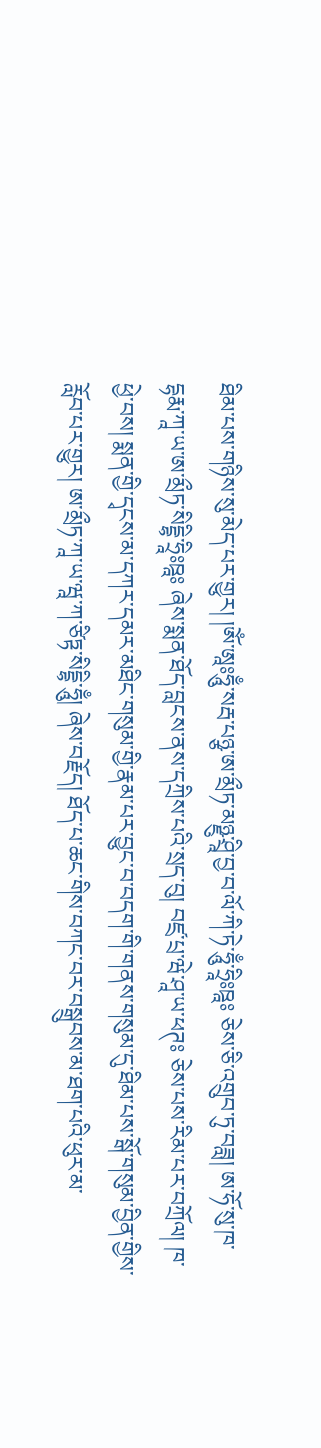ཐིམ་པས་གཉིས་སུ་མེད་པར་གྱུར། །ཨོཾ་ཨཱཿཧཱུྃ་སརྦ་པཉྩ་ཨ་མྲྀཏ་མཉྫུ་ཤྲཱི་བྱ་བ་ལོ་ཀི་ཏེ་ཧཱུྃ་ཧྲཱིཿཋཱཿ ཅེས་ཅི་འགྲུབ་ཏུ་བཟླ། ཨ་ཧོ་སུ་ཁ་དྷརྨ་ཀཱ་ཡ་ཨ་མྲྀཏ་སིདྡྷི་ཧྲཱིཿཋཱཿ ཞེས་སྨན་ཐོད་བླངས་ནས་དཀྲིས་པའི་སྲད་བུ། བཛྲ་པྲ་ཝེ་ཤཱ་ཡ་ཕཊཿ ཅེས་པས་རིམ་པར་བཀྲོལ། ཁ་ཕྱེ་བས། སྨན་གྱི་དྭངས་མ་དཀར་དམར་མཐིང་གསུམ་གྱི་རྣམ་པར་བྱུང་བ་བདག་གི་གནས་གསུམ་དུ་ཐིམ་པས་སྒོ་གསུམ་བྱིན་གྱིས་རློབ་པར་གྱུར། ཨ་མྲྀཏ་ཀཱ་ཡ་ཝཱ་ཀ་ཙིཏྟ་སིདྡྷི་ཧཱུྃ། ཞེས་བརྗོད། ཐོད་པ་ཆང་གིས་བཀང་བར་བསྒྲུབས་མ་ཐག་པའི་ཕུར་མ་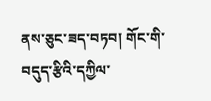ནས་ཅུང་ཟད་བཏབ། གོང་གི་བདུད་རྩིའི་དཀྱིལ་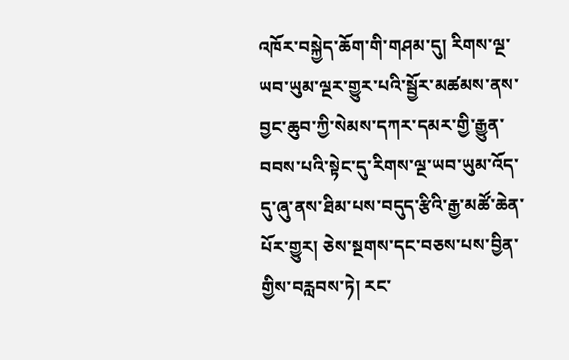འཁོར་བསྐྱེད་ཆོག་གི་གཤམ་དུ། རིགས་ལྔ་ཡབ་ཡུམ་ལྔར་གྱུར་པའི་སྦྱོར་མཚམས་ནས་བྱང་ཆུབ་ཀྱི་སེམས་དཀར་དམར་གྱི་རྒྱུན་བབས་པའི་སྟེང་དུ་རིགས་ལྔ་ཡབ་ཡུམ་འོད་དུ་ཞུ་ནས་ཐིམ་པས་བདུད་རྩིའི་རྒྱ་མཚོ་ཆེན་པོར་གྱུར། ཅེས་སྔགས་དང་བཅས་པས་བྱིན་གྱིས་བརླབས་ཏེ། རང་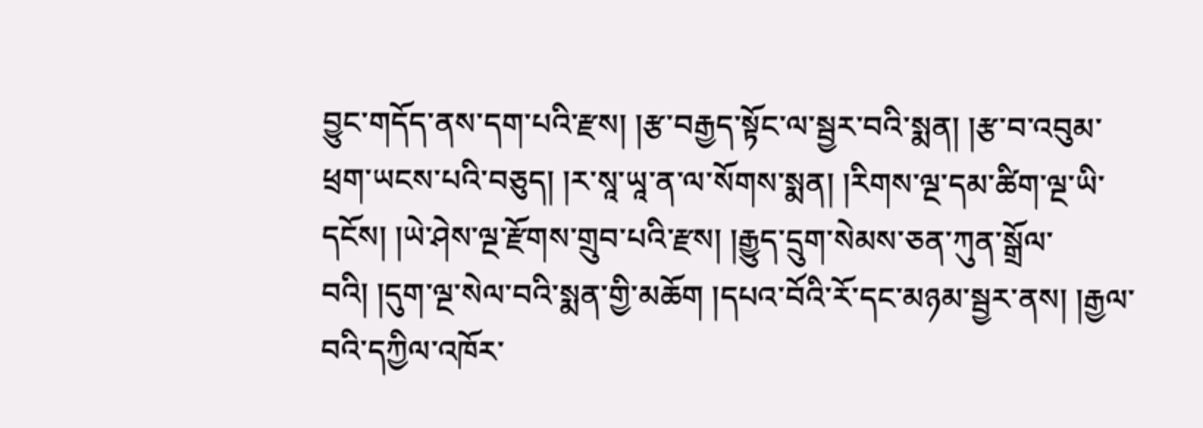བྱུང་གདོད་ནས་དག་པའི་རྫས། །རྩ་བརྒྱད་སྟོང་ལ་སྦྱར་བའི་སྨན། །རྩ་བ་འབུམ་ཕྲག་ཡངས་པའི་བཅུད། །ར་སཱ་ཡཱ་ན་ལ་སོགས་སྨན། །རིགས་ལྔ་དམ་ཚིག་ལྔ་ཡི་དངོས། །ཡེ་ཤེས་ལྔ་རྫོགས་གྲུབ་པའི་རྫས། །རྒྱུད་དྲུག་སེམས་ཅན་ཀུན་སྒྲོལ་བའི། །དུག་ལྔ་སེལ་བའི་སྨན་གྱི་མཆོག །དཔའ་བོའི་རོ་དང་མཉམ་སྦྱར་ནས། །རྒྱལ་བའི་དཀྱིལ་འཁོར་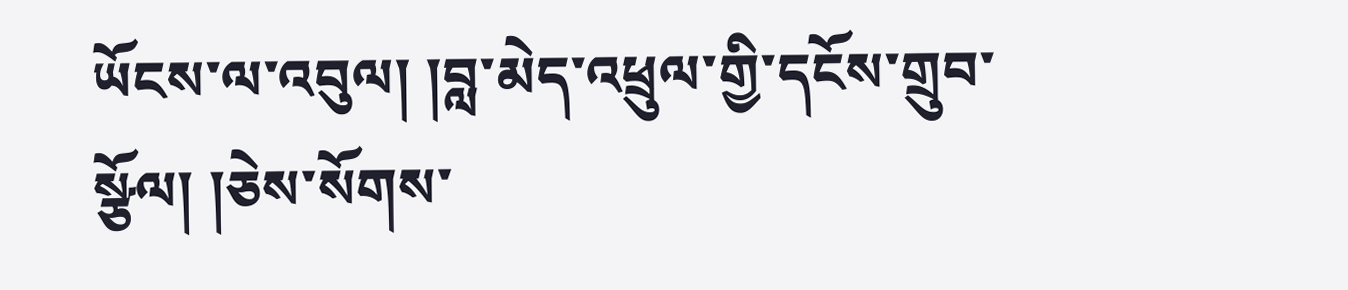ཡོངས་ལ་འབུལ། །བླ་མེད་འཕྲུལ་གྱི་དངོས་གྲུབ་སྩོལ། །ཅེས་སོགས་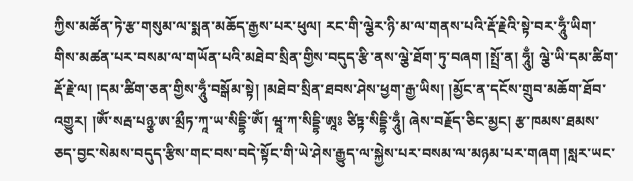ཀྱིས་མཚོན་ཏེ་རྩ་གསུམ་ལ་སྨན་མཆོད་རྒྱས་པར་ཕུལ། རང་གི་ལྕེར་ཉི་མ་ལ་གནས་པའི་རྡོ་རྗེའི་སྟེ་བར་ཧཱུྃ་ཡིག་གིས་མཚན་པར་བསམ་ལ་གཡོན་པའི་མཐེབ་སྲིན་གྱིས་བདུད་རྩི་ནས་ལྕེ་ཐོག་ཏུ་བཞག །སྤྲོ་ན། ཧཱུྃ། ལྕེ་ཡི་དམ་ཚིག་རྡོ་རྗེ་ལ། །དམ་ཚིག་ཅན་གྱིས་ཧཱུྃ་བསྒོམ་སྟེ། །མཐེབ་སྲིན་ཐབས་ཤེས་ཕྱག་རྒྱ་ཡིས། །མྱོང་ན་དངོས་གྲུབ་མཆོག་ཐོབ་འགྱུར། །ཨོཾ་སརྦ་པཉྩ་ཨ་མྲྀཏ་ཀཱ་ཡ་སིདྡྷི་ཨོཾ། ཝཱ་ཀ་སིདྡྷི་ཨཱཿ ཙིཏྟ་སིདྡྷི་ཧཱུྃ། ཞེས་བརྗོད་ཅིང་མྱང། རྩ་ཁམས་ཐམས་ཅད་བྱང་སེམས་བདུད་རྩིས་གང་བས་བདེ་སྟོང་གི་ཡེ་ཤེས་རྒྱུད་ལ་སྐྱེས་པར་བསམ་ལ་མཉམ་པར་གཞག །སླར་ཡང་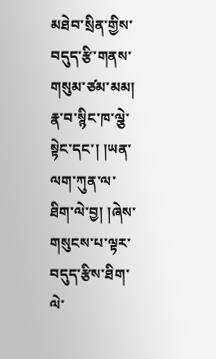མཐེབ་སྲིན་གྱིས་བདུད་རྩི་གནས་གསུམ་ཙམ་མམ། རྣ་བ་སྙིང་ཁ་ལྕེ་སྟེང་དང་། །ཡན་ལག་ཀུན་ལ་ཐིག་ལེ་བྱ། །ཞེས་གསུངས་པ་ལྟར་བདུད་རྩིས་ཐིག་ལེ་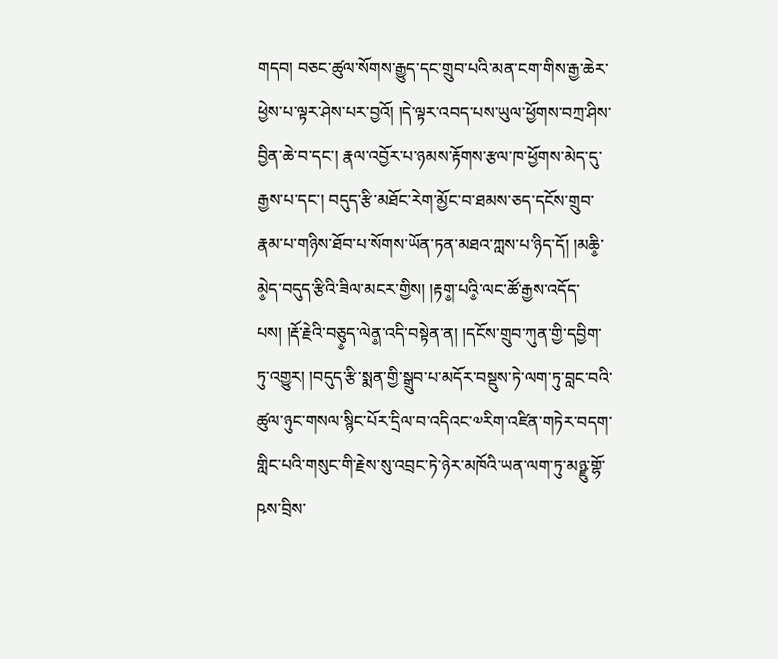གདབ། བཅང་ཚུལ་སོགས་རྒྱུད་དང་གྲུབ་པའི་མན་ངག་གིས་རྒྱ་ཆེར་ཕྱེས་པ་ལྟར་ཤེས་པར་བྱའོ། །དེ་ལྟར་འབད་པས་ཡུལ་ཕྱོགས་བཀྲ་ཤིས་བྱིན་ཆེ་བ་དང་། རྣལ་འབྱོར་པ་ཉམས་རྟོགས་རྩལ་ཁ་ཕྱོགས་མེད་དུ་རྒྱས་པ་དང་། བདུད་རྩི་མཐོང་རེག་མྱོང་བ་ཐམས་ཅད་དངོས་གྲུབ་རྣམ་པ་གཉིས་ཐོབ་པ་སོགས་ཡོན་ཏན་མཐའ་ཀླས་པ་ཉིད་དོ། །མཆི༵་མེ༵ད་བདུད་རྩིའི་ཟིལ་མངར་གྱིས། །རྟག༵་པའི༵་ལང་ཚོ་རྒྱས་འདོད་པས། །རྡོ་རྗེའི་བཅུ༵ད་ལེན༵་འདི་བསྟེན་ན། །དངོས་གྲུབ་ཀུན་གྱི་དབྱིག་ཏུ་འགྱུར། །བདུད་རྩི་སྨན་གྱི་སྒྲུབ་པ་མདོར་བསྡུས་ཏེ་ལག་ཏུ་བླང་བའི་ཚུལ་ཉུང་གསལ་སྙིང་པོར་དྲིལ་བ་འདིའང་༧རིག་འཛིན་གཏེར་བདག་གླིང་པའི་གསུང་གི་རྗེས་སུ་འབྲང་ཏེ་ཉེར་མཁོའི་ཡན་ལག་ཏུ་མཉྫུ་གྷོ་ཥས་བྲིས་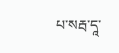པ་སརྦ་དཱ་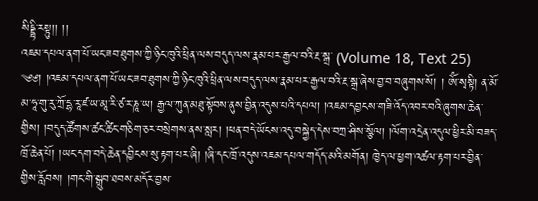སིདྡྷི་རསྟུ།། །།
འཇམ་དཔལ་ནག་པོ་ཡང་ཟབ་ཐུགས་ཀྱི་ཉིང་ཁུའི་ཕྲིན་ལས་བདུད་ལས་རྣམ་པར་རྒྱལ་བའི་རྔ་སྒྲ་ (Volume 18, Text 25)
༄༅། །འཇམ་དཔལ་ནག་པོ་ཡང་ཟབ་ཐུགས་ཀྱི་ཉིང་ཁུའི་ཕྲིན་ལས་བདུད་ལས་རྣམ་པར་རྒྱལ་བའི་རྔ་སྒྲ་ཞེས་བྱ་བ་བཞུགས་སོ། ། ཨོཾ་སྭསྟི། ན་མོ་མ་ཧཱ་གུ་རུ་ཀྲོ་དྷ་རཱ་ཛ་ཡ་མཱ་རི་ཙ་ར་ཎཱ་ཡ། རྒྱལ་ཀུན་མཐུ་སྟོབས་ནུས་བྱིན་འདུས་པའི་དཔལ། །འཇམ་དབྱངས་གཟི་འོད་འབར་བའི་ཞུགས་ཆེན་གྱིས། །བདུད་ཚོགས་ཚང་ཚིང་གཅིག་ཅར་བསྲེགས་ནས་སླར། །ཕན་བདེ་ཡོངས་འདུ་བསྐྱེད་དེས་བཀྲ་ཤིས་སྩོལ། །ལོག་འདྲེན་འདུལ་ཕྱིར་མི་བཟད་ཁྲོ་ཆེན་པོ། །ཡང་དག་བདེ་ཆེན་དབྱིངས་སུ་རྟག་པར་ཞི། །ཞི་དང་ཁྲོ་འདུས་འཇམ་དཔལ་གདོད་མའི་མགོན། ཁྱེད་ལ་ཕྱག་འཚལ་རྟག་པར་བྱིན་གྱིས་རློབས། །གང་གི་སྒྲུབ་ཐབས་མདོར་བྱས་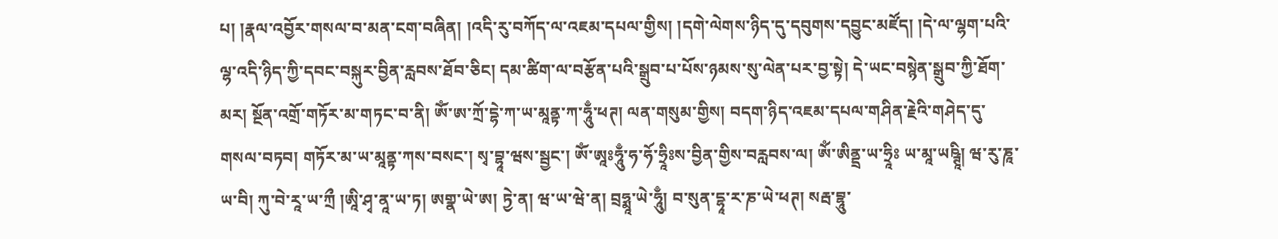པ། །རྣལ་འབྱོར་གསལ་བ་མན་ངག་བཞིན། །འདི་རུ་བཀོད་ལ་འཇམ་དཔལ་གྱིས། །དགེ་ལེགས་ཉིད་དུ་དབུགས་དབྱུང་མཛོད། །དེ་ལ་ལྷག་པའི་ལྷ་འདི་ཉིད་ཀྱི་དབང་བསྐུར་བྱིན་རླབས་ཐོབ་ཅིང། དམ་ཚིག་ལ་བརྩོན་པའི་སྒྲུབ་པ་པོས་ཉམས་སུ་ལེན་པར་བྱ་སྟེ། དེ་ཡང་བསྙེན་སྒྲུབ་ཀྱི་ཐོག་མར། སྔོན་འགྲོ་གཏོར་མ་གཏང་བ་ནི། ཨོཾ་ཨ་ཀྲོ་དྷེ་ཀ་ཡ་མཱནྟ་ཀ་ཧཱུྃ་ཕཊ། ལན་གསུམ་གྱིས། བདག་ཉིད་འཇམ་དཔལ་གཤིན་རྗེའི་གཤེད་དུ་གསལ་བཏབ། གཏོར་མ་ཡ་མཱནྟ་ཀས་བསང་། སྭ་བྷཱ་ཝས་སྦྱང་། ཨོཾ་ཨཱཿཧཱུྃ་ཧ་ཧོ་ཧྲཱིཿས་བྱིན་གྱིས་བརླབས་ལ། ཨོཾ་ཨིནྡྲ་ཡ་ཧྲཱིཿ ཡ་མཱ་ཡཥྚཱི། ཝ་རུ་ཎཱ་ཡ་བི། ཀུ་བེ་རཱ་ཡ་ཀྲྀ །ཨཱི་ཤྭ་ནཱ་ཡ་ཏ། ཨགྣ་ཡེ་ཨ། ཏྱེ་ན། ཝ་ཡ་ཝེ་ན། བྲཧྨཱ་ཡེ་ཧཱུྃ། བ་སུན་དྷཱ་ར་ཎ་ཡེ་ཕཊ། སརྦ་བྷཱུ་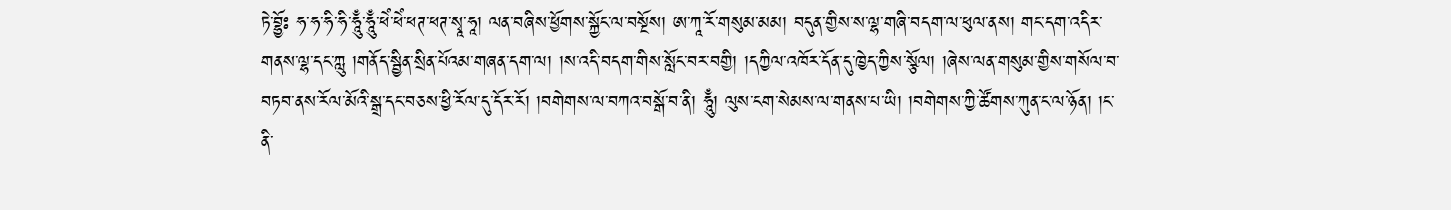ཏེ་བྷྱོཿ ཧ་ཧ་ཧི་ཧི་ཧཱུྃ་ཧཱུྃ་ཕེཾ་ཕེཾ་ཕཊ་ཕཊ་སྭཱ་ཧཱ། ལན་བཞིས་ཕྱོགས་སྐྱོང་ལ་བསྔོས། ཨ་ཀཱ་རོ་གསུམ་མམ། བདུན་གྱིས་ས་ལྷ་གཞི་བདག་ལ་ཕུལ་ནས། གང་དག་འདིར་གནས་ལྷ་དང་ཀླུ །གནོད་སྦྱིན་སྲིན་པོའམ་གཞན་དག་ལ། །ས་འདི་བདག་གིས་སློང་བར་བགྱི། །དཀྱིལ་འཁོར་དོན་དུ་ཁྱེད་ཀྱིས་སྩོལ། །ཞེས་ལན་གསུམ་གྱིས་གསོལ་བ་བཏབ་ནས་རོལ་མོའི་སྒྲ་དང་བཅས་ཕྱི་རོལ་དུ་དོར་རོ། །བགེགས་ལ་བཀའ་བསྒོ་བ་ནི། ཧཱུྃ། ལུས་ངག་སེམས་ལ་གནས་པ་ཡི། །བགེགས་ཀྱི་ཚོགས་ཀུན་ང་ལ་ཉོན། །ང་ནི་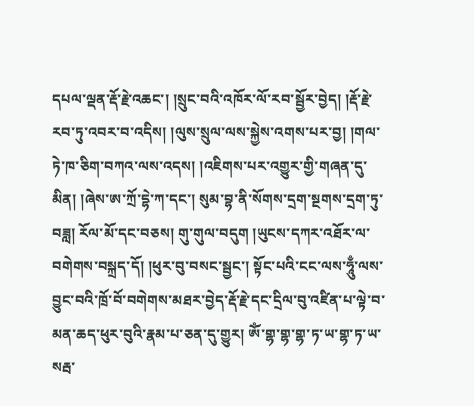དཔལ་ལྡན་རྡོ་རྗེ་འཆང་། །སྲུང་བའི་འཁོར་ལོ་རབ་སྦྱོར་བྱེད། །རྡོ་རྗེ་རབ་ཏུ་འབར་བ་འདིས། །ལུས་སྲུལ་ལས་སྐྱེས་འགས་པར་བྱ། །གལ་ཏེ་ཁ་ཅིག་བཀའ་ལས་འདས། །འཇིགས་པར་འགྱུར་གྱི་གཞན་དུ་མིན། །ཞེས་ཨ་ཀྲོ་དྷེ་ཀ་དང་། སུམ་བྷ་ནི་སོགས་དྲག་སྔགས་དྲག་ཏུ་བཟླ། རོལ་མོ་དང་བཅས། གུ་གུལ་བདུག །ཡུངས་དཀར་འཐོར་ལ་བགེགས་བསྐྲད་དོ། །ཕུར་བུ་བསང་སྦྱང་། སྟོང་པའི་ངང་ལས་ཧཱུྃ་ལས་བྱུང་བའི་ཁྲོ་བོ་བགེགས་མཐར་བྱེད་རྡོ་རྗེ་དང་དྲིལ་བུ་འཛིན་པ་ལྟེ་བ་མན་ཆད་ཕུར་བུའི་རྣམ་པ་ཅན་དུ་གྱུར། ཨོཾ་གྷ་གྷ་གྷ་ཏ་ཡ་གྷ་ཏ་ཡ་སརྦ་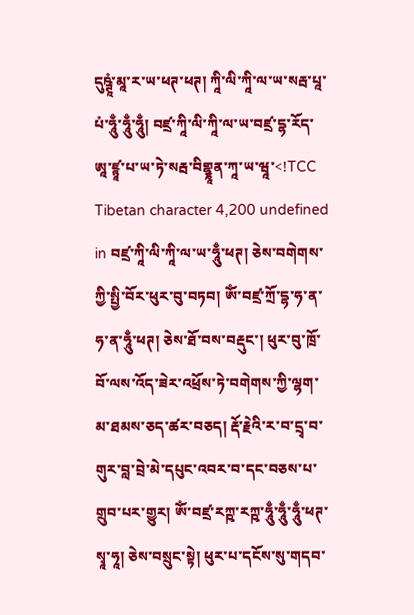དུཥྚཱཾ་མཱ་ར་ཡ་ཕཊ་ཕཊ། ཀཱི་ལི་ཀཱི་ལ་ཡ་སརྦ་པཱ་པཾ་ཧཱུྃ་ཧཱུྃ་ཧཱུྃ། བཛྲ་ཀཱི་ལི་ཀཱི་ལ་ཡ་བཛྲ་དྷ་རོད་ཨཱ་ཛྙཱ་པ་ཡ་ཏེ་སརྦ་བིགྷྣཱན་ཀཱ་ཡ་ཝཱ་<!TCC Tibetan character 4,200 undefined in བཛྲ་ཀཱི་ལི་ཀཱི་ལ་ཡ་ཧཱུྃ་ཕཊ། ཅེས་བགེགས་ཀྱི་སྤྱི་བོར་ཕུར་བུ་བཏབ། ཨོཾ་བཛྲ་ཀྲོ་དྷ་ཧ་ན་ཧ་ན་ཧཱུྃ་ཕཊ། ཅེས་ཐོ་བས་བརྡུང་། ཕུར་བུ་ཁྲོ་བོ་ལས་འོད་ཟེར་འཕྲོས་ཏེ་བགེགས་ཀྱི་ལྷག་མ་ཐམས་ཅད་ཚར་བཅད། རྡོ་རྗེའི་ར་བ་དྲྭ་བ་གུར་བླ་བྲེ་མེ་དཔུང་འབར་བ་དང་བཅས་པ་གྲུབ་པར་གྱུར། ཨོཾ་བཛྲ་རཀྵ་རཀྵ་ཧཱུྃ་ཧཱུྃ་ཧཱུྃ་ཕཊ་སྭཱ་ཧཱ། ཅེས་བསྲུང་སྟེ། ཕུར་པ་དངོས་སུ་གདབ་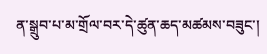ན་སྒྲུབ་པ་མ་གྲོལ་བར་དེ་ཚུན་ཆད་མཚམས་བཟུང་།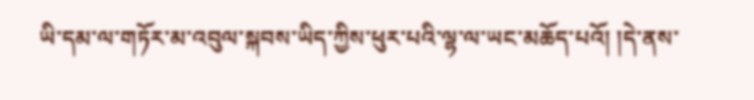ཡི་དམ་ལ་གཏོར་མ་འབུལ་སྐབས་ཡིད་ཀྱིས་ཕུར་པའི་ལྷ་ལ་ཡང་མཆོད་པའོ། །དེ་ནས་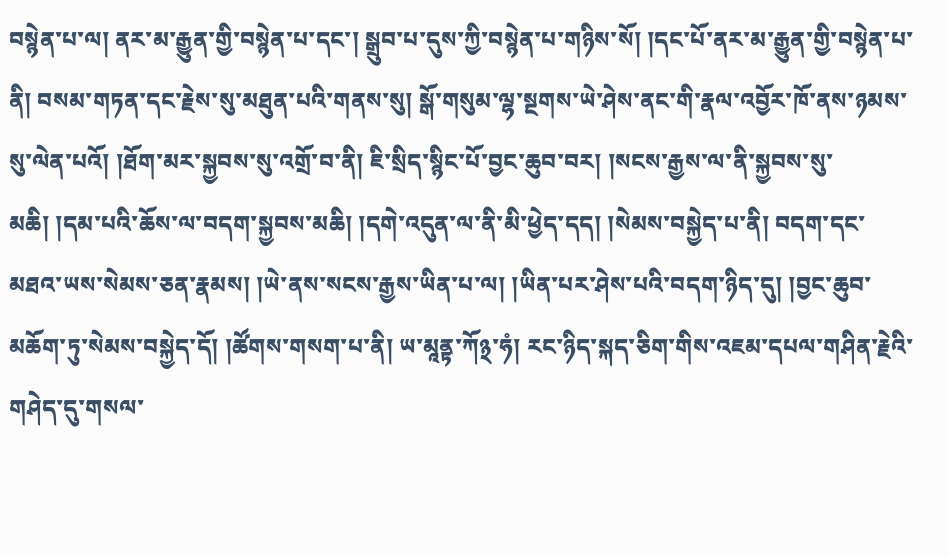བསྙེན་པ་ལ། ནར་མ་རྒྱུན་གྱི་བསྙེན་པ་དང་། སྒྲུབ་པ་དུས་ཀྱི་བསྙེན་པ་གཉིས་སོ། །དང་པོ་ནར་མ་རྒྱུན་གྱི་བསྙེན་པ་ནི། བསམ་གཏན་དང་རྗེས་སུ་མཐུན་པའི་གནས་སུ། སྒོ་གསུམ་ལྷ་སྔགས་ཡེ་ཤེས་ནང་གི་རྣལ་འབྱོར་ཁོ་ནས་ཉམས་སུ་ལེན་པའོ། །ཐོག་མར་སྐྱབས་སུ་འགྲོ་བ་ནི། ཇི་སྲིད་སྙིང་པོ་བྱང་ཆུབ་བར། །སངས་རྒྱས་ལ་ནི་སྐྱབས་སུ་མཆི། །དམ་པའི་ཆོས་ལ་བདག་སྐྱབས་མཆི། །དགེ་འདུན་ལ་ནི་མི་ཕྱེད་དད། །སེམས་བསྐྱེད་པ་ནི། བདག་དང་མཐའ་ཡས་སེམས་ཅན་རྣམས། །ཡེ་ནས་སངས་རྒྱས་ཡིན་པ་ལ། །ཡིན་པར་ཤེས་པའི་བདག་ཉིད་དུ། །བྱང་ཆུབ་མཆོག་ཏུ་སེམས་བསྐྱེད་དོ། །ཚོགས་གསག་པ་ནི། ཡ་མཱནྟ་ཀོ྅་ཧཾ། རང་ཉིད་སྐད་ཅིག་གིས་འཇམ་དཔལ་གཤིན་རྗེའི་གཤེད་དུ་གསལ་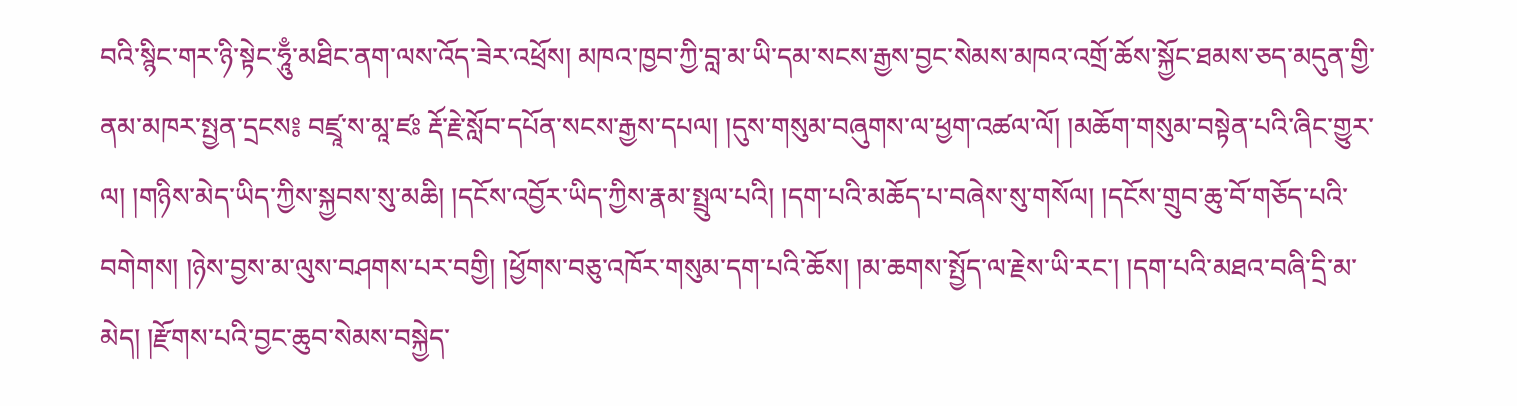བའི་སྙིང་གར་ཉི་སྟེང་ཧཱུྃ་མཐིང་ནག་ལས་འོད་ཟེར་འཕྲོས། མཁའ་ཁྱབ་ཀྱི་བླ་མ་ཡི་དམ་སངས་རྒྱས་བྱང་སེམས་མཁའ་འགྲོ་ཆོས་སྐྱོང་ཐམས་ཅད་མདུན་གྱི་ནམ་མཁར་སྤྱན་དྲངས༔ བཛྲཱ་ས་མཱ་ཛཿ རྡོ་རྗེ་སློབ་དཔོན་སངས་རྒྱས་དཔལ། །དུས་གསུམ་བཞུགས་ལ་ཕྱག་འཚལ་ལོ། །མཆོག་གསུམ་བསྟེན་པའི་ཞིང་གྱུར་ལ། །གཉིས་མེད་ཡིད་ཀྱིས་སྐྱབས་སུ་མཆི། །དངོས་འབྱོར་ཡིད་ཀྱིས་རྣམ་སྤྲུལ་པའི། །དག་པའི་མཆོད་པ་བཞེས་སུ་གསོལ། །དངོས་གྲུབ་ཆུ་བོ་གཅོད་པའི་བགེགས། །ཉེས་བྱས་མ་ལུས་བཤགས་པར་བགྱི། །ཕྱོགས་བཅུ་འཁོར་གསུམ་དག་པའི་ཆོས། །མ་ཆགས་སྤྱོད་ལ་རྗེས་ཡི་རང་། །དག་པའི་མཐའ་བཞི་དྲི་མ་མེད། །རྫོགས་པའི་བྱང་ཆུབ་སེམས་བསྐྱེད་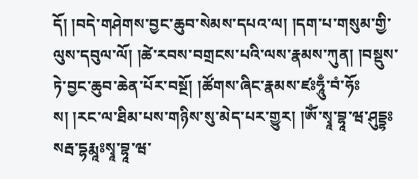དོ། །བདེ་གཤེགས་བྱང་ཆུབ་སེམས་དཔའ་ལ། །དག་པ་གསུམ་གྱི་ལུས་དབུལ་ལོ། །ཚེ་རབས་བགྲངས་པའི་ལས་རྣམས་ཀུན། །བསྡུས་ཏེ་བྱང་ཆུབ་ཆེན་པོར་བསྔོ། །ཚོགས་ཞིང་རྣམས་ཛཿཧཱུྃ་བཾ་ཧོཿས། །རང་ལ་ཐིམ་པས་གཉིས་སུ་མེད་པར་གྱུར། །ཨོཾ་སྭཱ་བྷཱ་ཝ་ཤུདྡྷཿསརྦ་དྷརྨཱཿསྭཱ་བྷཱ་ཝ་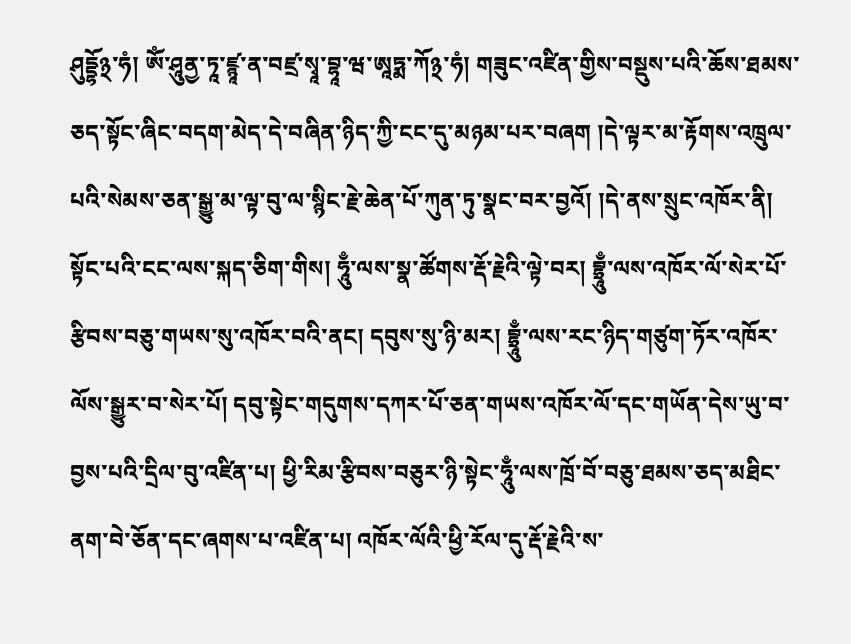ཤུདྡྷོ྅་ཧཾ། ཨོཾ་ཤཱུནྱ་ཏཱ་ཛྙཱ་ན་བཛྲ་སྭཱ་བྷཱ་ཝ་ཨཱཏྨ་ཀོ྅་ཧཾ། གཟུང་འཛིན་གྱིས་བསྡུས་པའི་ཆོས་ཐམས་ཅད་སྟོང་ཞིང་བདག་མེད་དེ་བཞིན་ཉིད་ཀྱི་ངང་དུ་མཉམ་པར་བཞག །དེ་ལྟར་མ་རྟོགས་འཁྲུལ་པའི་སེམས་ཅན་སྒྱུ་མ་ལྟ་བུ་ལ་སྙིང་རྗེ་ཆེན་པོ་ཀུན་ཏུ་སྣང་བར་བྱའོ། །དེ་ནས་སྲུང་འཁོར་ནི། སྟོང་པའི་ངང་ལས་སྐད་ཅིག་གིས། ཧཱུྃ་ལས་སྣ་ཚོགས་རྡོ་རྗེའི་ལྟེ་བར། བྷྲཱུྃ་ལས་འཁོར་ལོ་སེར་པོ་རྩིབས་བཅུ་གཡས་སུ་འཁོར་བའི་ནང། དབུས་སུ་ཉི་མར། བྷྲཱུྃ་ལས་རང་ཉིད་གཙུག་ཏོར་འཁོར་ལོས་སྒྱུར་བ་སེར་པོ། དབུ་སྟེང་གདུགས་དཀར་པོ་ཅན་གཡས་འཁོར་ལོ་དང་གཡོན་དེས་ཡུ་བ་བྱས་པའི་དྲིལ་བུ་འཛིན་པ། ཕྱི་རིམ་རྩིབས་བཅུར་ཉི་སྟེང་ཧཱུྃ་ལས་ཁྲོ་བོ་བཅུ་ཐམས་ཅད་མཐིང་ནག་བེ་ཅོན་དང་ཞགས་པ་འཛིན་པ། འཁོར་ལོའི་ཕྱི་རོལ་དུ་རྡོ་རྗེའི་ས་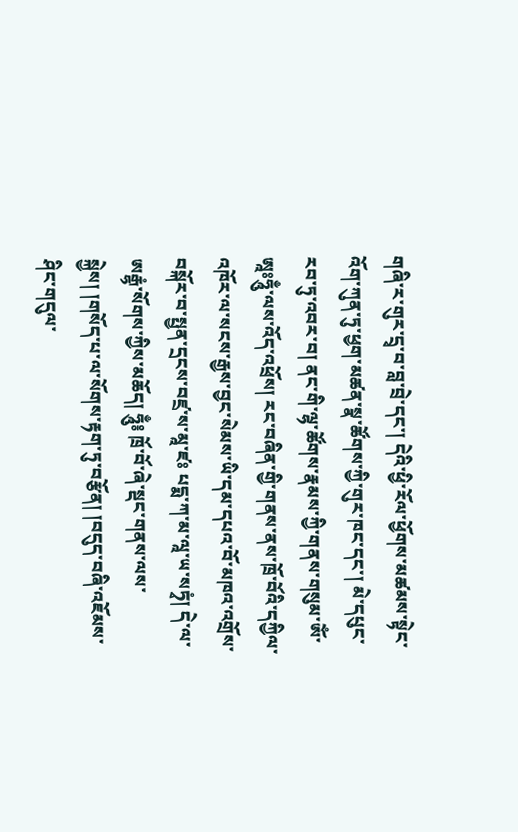གཞི་ར་གུར་དྲྭ་བ་བླ་བྲེ་དང་། དེའི་ཕྱི་རོལ་ཕྱོགས་མཚམས་སྟེང་འོག་ཀུན་ཏུ་ཕྱག་མཚན་སྣ་ཚོགས་ཀྱི་གུར་ཁང་དང་། མེ་དཔུང་རབ་ཏུ་འབར་བ། ནང་གི་ལྷ་ཚོགས་རྣམས་ཀྱི་གནས་གསུམ་ཨོཾ་ཨཱཿཧཱུྃ་ལས་འོད་འཕྲོས། རང་བཞིན་གྱི་གནས་ནས་ཁྲོ་བོའི་དཀྱིལ་འཁོར་ལ་སངས་རྒྱས་བྱང་སེམས་ཡི་དམ་དཔའ་བོ་མཁའ་འགྲོས་བསྐོར་བ་སྤྱན་དྲངས་བཛྲ་ས་མཱ་ཛཿ པདྨ་ཀ་མ་ལཱ་ཡ་སཏྭཾ། དེ་ལ་ཨརྒྷཾ་སོགས་ཀྱིས་མཆོད། ཧཱུྃ༔ ཁྲོ་བོ་ཞེ་སྡང་གནས་ལས་སྐྱེས། །གསོད་པ་ལ་སོགས་རྟག་ཏུ་བརྩོན། །བདུད་བཞི་འཇོམས་ཤིང་གདུལ་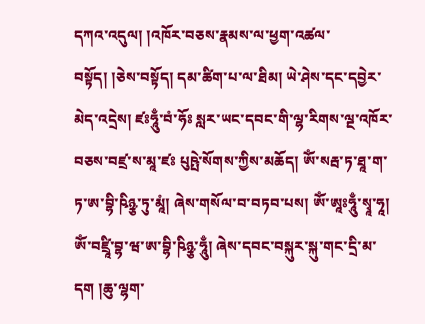དཀའ་འདུལ། །འཁོར་བཅས་རྣམས་ལ་ཕྱག་འཚལ་བསྟོད། །ཅེས་བསྟོད། དམ་ཚིག་པ་ལ་ཐིམ། ཡེ་ཤེས་དང་དབྱེར་མེད་འདྲེས། ཛཿཧཱུྃ་བཾ་ཧོཿ སླར་ཡང་དབང་གི་ལྷ་རིགས་ལྔ་འཁོར་བཅས་བཛྲ་ས་མཱ་ཛཿ པུཥྤེ་སོགས་ཀྱིས་མཆོད། ཨོཾ་སརྦ་ཏ་ཐཱ་ག་ཏ་ཨ་བྷི་ཥིཉྩ་ཏུ་མཱཾ། ཞེས་གསོལ་བ་བཏབ་པས། ཨོཾ་ཨཱཿཧཱུྃ་སྭཱ་ཧཱ། ཨོཾ་བཛྲཱི་བྷ་ཝ་ཨ་བྷི་ཥིཉྩ་ཧཱུྃ། ཞེས་དབང་བསྐུར་སྐུ་གང་དྲི་མ་དག །ཆུ་ལྷག་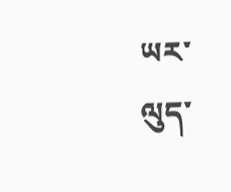ཡར་ལུད་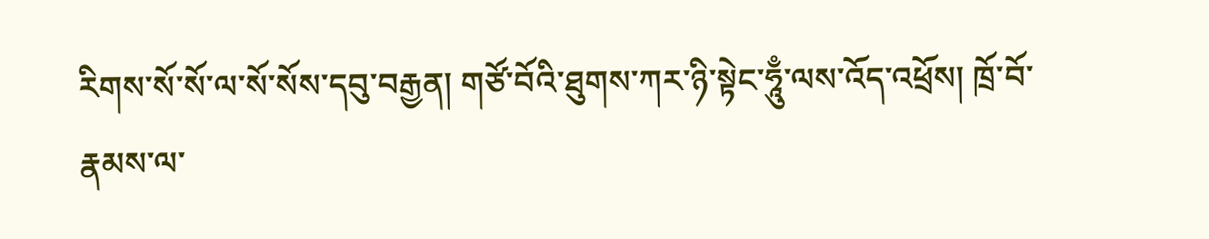རིགས་སོ་སོ་ལ་སོ་སོས་དབུ་བརྒྱན། གཙོ་བོའི་ཐུགས་ཀར་ཉི་སྟེང་ཧཱུྃ་ལས་འོད་འཕྲོས། ཁྲོ་བོ་རྣམས་ལ་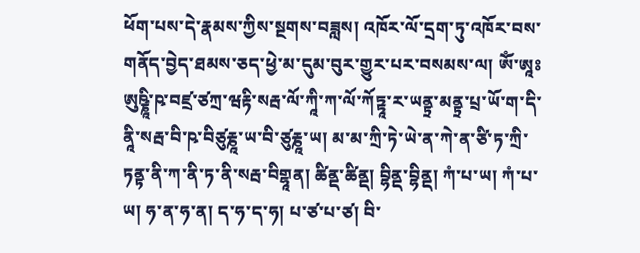ཕོག་པས་དེ་རྣམས་ཀྱིས་སྔགས་བཟླས། འཁོར་ལོ་དྲག་ཏུ་འཁོར་བས་གནོད་བྱེད་ཐམས་ཅད་ཕྱེ་མ་དུམ་བུར་གྱུར་པར་བསམས་ལ། ཨོཾ་ཨཱཿཨུཥྞཱི་ཥ་བཛྲ་ཙཀྲ་ཝརྟི་སརྦ་ལོ་ཀཱི་ཀ་ལོ་ཀོཏྟཱ་ར་ཡནྟྲ་མནྟྲ་པྲ་ཡོ་ག་དི་ནཱི་སརྦ་བི་ཥ་བིཙུརྞཱ་ཡ་བི་ཙུརྞཱ་ཡ། མ་མ་ཀྲི་ཏེ་ཡེ་ན་ཀེ་ན་ཙི་ཏ་ཀྲི་ཏནྟ་ནི་ཀ་ནི་ཏ་ནི་སརྦ་བིགྷཱན། ཚིནྡ་ཚིནྡ། བྷིནྡ་བྷིནྡ། ཀཾ་པ་ཡ། ཀཾ་པ་ཡ། ཧ་ན་ཧ་ན། ད་ཧ་ད་ཧ། པ་ཙ་པ་ཙ། བི་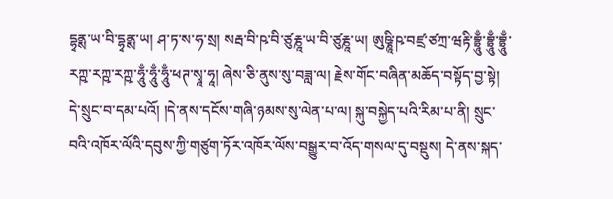དྷྭནྶ་ཡ་བི་དྷྭནྶ་ཡ། ཤ་ཏ་ས་ཧ་སྲ། སརྦ་བི་ཥ་བི་ཙུརྞཱ་ཡ་བི་ཙུརྞཱ་ཡ། ཨུཥྞཱི་ཥ་བཛྲ་ཙཀྲ་ཝརྟི་བྷྲཱུྃ་བྷྲཱུྃ་བྷྲཱུྃ་རཀྵ་རཀྵ་རཀྵ་ཧཱུྃ་ཧཱུྃ་ཧཱུྃ་ཕཊ་སྭཱ་ཧཱ། ཞེས་ཅི་ནུས་སུ་བཟླ་ལ། རྗེས་གོང་བཞིན་མཆོད་བསྟོད་བྱ་སྟེ། དེ་སྲུང་བ་དམ་པའོ། །དེ་ནས་དངོས་གཞི་ཉམས་སུ་ལེན་པ་ལ། སྐུ་བསྐྱེད་པའི་རིམ་པ་ནི། སྲུང་བའི་འཁོར་ལོའི་དབུས་ཀྱི་གཙུག་ཏོར་འཁོར་ལོས་བསྒྱུར་བ་འོད་གསལ་དུ་བསྡུས། དེ་ནས་སྐད་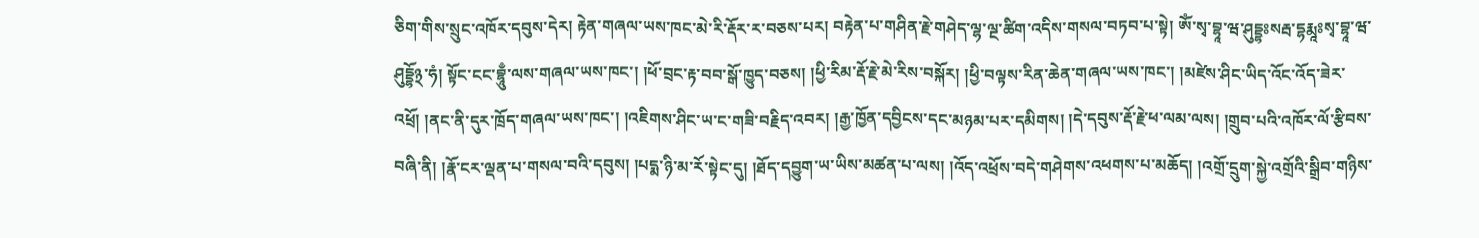ཅིག་གིས་སྲུང་འཁོར་དབུས་དེར། རྟེན་གཞལ་ཡས་ཁང་མེ་རི་རྡོར་ར་བཅས་པར། བརྟེན་པ་གཤིན་རྗེ་གཤེད་ལྷ་ལྔ་ཚིག་འདིས་གསལ་བཏབ་པ་སྟེ། ཨོཾ་སྭ་བྷཱ་ཝ་ཤུདྡྷཿསརྦ་དྷརྨཱཿསྭ་བྷཱ་ཝ་ཤུདྡྷོ྅་ཧཾ། སྟོང་ངང་བྷཱུྃ་ལས་གཞལ་ཡས་ཁང་། །ཕོ་བྲང་རྟ་བབ་སྒོ་ཁྱུད་བཅས། །ཕྱི་རིམ་རྡོ་རྗེ་མེ་རིས་བསྐོར། །ཕྱི་བལྟས་རིན་ཆེན་གཞལ་ཡས་ཁང་། །མཛེས་ཤིང་ཡིད་འོང་འོད་ཟེར་འཕྲོ། །ནང་ནི་དུར་ཁྲོད་གཞལ་ཡས་ཁང་། །འཇིགས་ཤིང་ཡ་ང་གཟི་བརྗིད་འབར། །རྒྱ་ཁྱོན་དབྱིངས་དང་མཉམ་པར་དམིགས། །དེ་དབུས་རྡོ་རྗེ་ཕ་ལམ་ལས། །གྲུབ་པའི་འཁོར་ལོ་རྩིབས་བཞི་ནི། །རྣོ་ངར་ལྡན་པ་གསལ་བའི་དབུས། །པདྨ་ཉི་མ་རོ་སྟེང་དུ། །ཐོད་དབྱུག་ཡ་ཡིས་མཚན་པ་ལས། །འོད་འཕྲོས་བདེ་གཤེགས་འཕགས་པ་མཆོད། །འགྲོ་དྲུག་སྐྱེ་འགྲོའི་སྒྲིབ་གཉིས་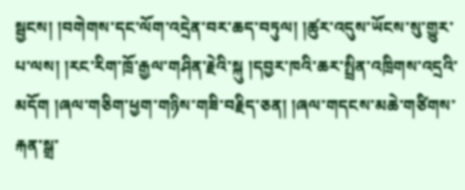སྦྱངས། །བགེགས་དང་ལོག་འདྲེན་བར་ཆད་བཏུལ། །ཚུར་འདུས་ཡོངས་སུ་གྱུར་པ་ལས། །རང་རིག་ཁྲོ་རྒྱལ་གཤིན་རྗེའི་སྐུ །དབྱར་ཁའི་ཆར་སྤྲིན་འཁྲིགས་འདྲའི་མདོག །ཞལ་གཅིག་ཕྱག་གཉིས་གཟི་བརྗིད་ཅན། །ཞལ་གདངས་མཆེ་གཙིགས་རྐན་སྒྲ་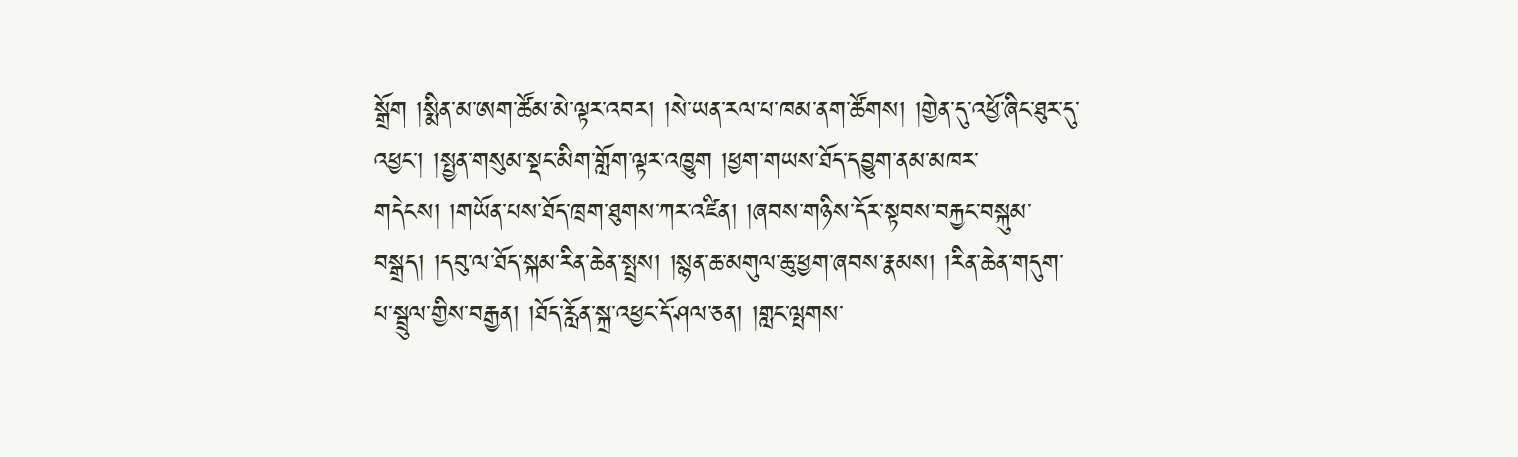སྒྲོག །སྨིན་མ་ཨག་ཚོམ་མེ་ལྟར་འབར། །སེ་ཡན་རལ་པ་ཁམ་ནག་ཚོགས། །གྱེན་དུ་འཕྱོ་ཞིང་ཐུར་དུ་འཕྱང་། །སྤྱན་གསུམ་སྡང་མིག་གློག་ལྟར་འཁྱུག །ཕྱག་གཡས་ཐོད་དབྱུག་ནམ་མཁར་གདེངས། །གཡོན་པས་ཐོད་ཁྲག་ཐུགས་ཀར་འཛིན། །ཞབས་གཉིས་དོར་སྟབས་བརྐྱང་བསྐུམ་བསྒྲད། །དབུ་ལ་ཐོད་སྐམ་རིན་ཆེན་སྤྲས། །སྙན་ཆ་མགུལ་ཆུ་ཕྱག་ཞབས་རྣམས། །རིན་ཆེན་གདུག་པ་སྦྲུལ་གྱིས་བརྒྱན། །ཐོད་རློན་སྐྲ་འཕྱང་དོ་ཤལ་ཅན། །གླང་ལྤགས་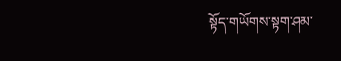སྟོད་གཡོགས་སྟག་ཤམ་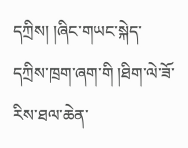དཀྲིས། །ཞིང་གཡང་སྐེད་དཀྲིས་ཁྲག་ཞག་གི །ཐིག་ལེ་ཟོ་རིས་ཐལ་ཆེན་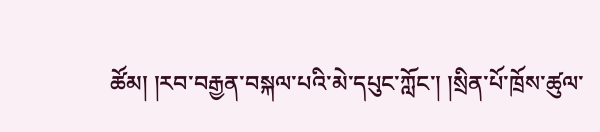ཚོམ། །རབ་བརྒྱན་བསྐལ་པའི་མེ་དཔུང་ཀློང་། །སྲིན་པོ་ཁྲོས་ཚུལ་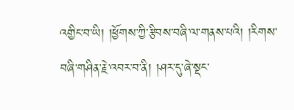འགྱིང་བ་ཡི། །ཕྱོགས་ཀྱི་རྩིབས་བཞི་ལ་གནས་པའི། །རིགས་བཞི་གཤིན་རྗེ་འབར་བ་ནི། །ཤར་དུ་ཞེ་སྡང་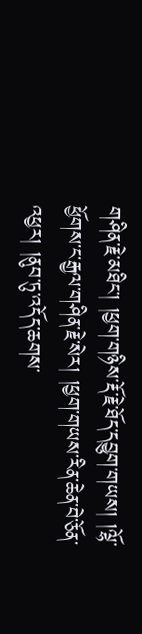གཤིན་རྗེ་མཐིང་། །ཕྱག་གཉིས་རྡོ་རྗེ་ཐོད་དབྱུག་གཡས། །ལྷོ་ཕྱོགས་ང་རྒྱལ་གཤིན་རྗེ་སེར། །ཕྱག་གཡས་རིན་ཆེན་བེ་ཅོན་འཕྱར། །ནུབ་ཏུ་འདོད་ཆགས་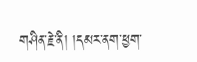གཤིན་རྗེ་ནི། །དམར་ནག་ཕྱག་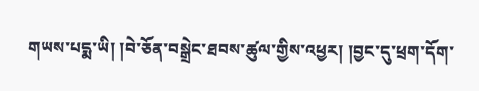གཡས་པདྨ་ཡི། །བེ་ཅོན་བསྒྲེང་ཐབས་ཚུལ་གྱིས་འཕྱར། །བྱང་དུ་ཕྲག་དོག་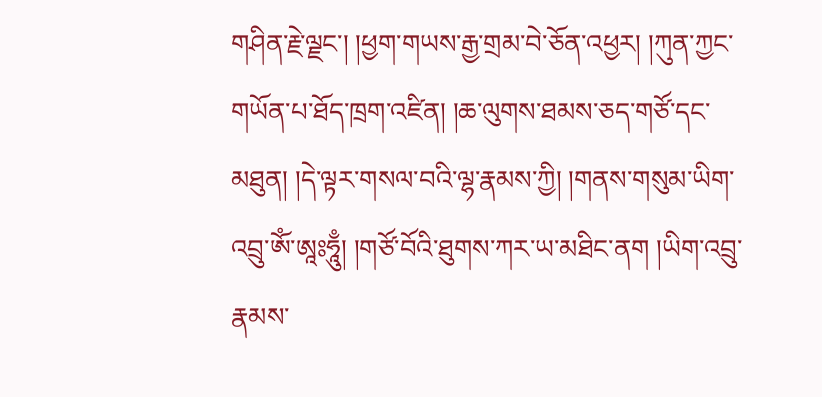གཤིན་རྗེ་ལྗང་། །ཕྱག་གཡས་རྒྱ་གྲམ་བེ་ཅོན་འཕྱར། །ཀུན་ཀྱང་གཡོན་པ་ཐོད་ཁྲག་འཛིན། །ཆ་ལུགས་ཐམས་ཅད་གཙོ་དང་མཐུན། །དེ་ལྟར་གསལ་བའི་ལྷ་རྣམས་ཀྱི། །གནས་གསུམ་ཡིག་འབྲུ་ཨོཾ་ཨཱཿཧཱུྃ། །གཙོ་བོའི་ཐུགས་ཀར་ཡ་མཐིང་ནག །ཡིག་འབྲུ་རྣམས་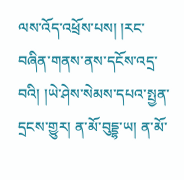ལས་འོད་འཕྲོས་པས། །རང་བཞིན་གནས་ནས་དངོས་འདྲ་བའི། །ཡེ་ཤེས་སེམས་དཔའ་སྤྱན་དྲངས་གྱུར། ན་མོ་བུདྡྷ་ཡ། ན་མོ་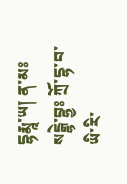དྷརྨཱ་ཡ། ན་མཿསངྒྷེ་བྷྱཿ ཀྲོ་དྷ་བ་ཡི་རི་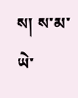ས། ས་མ་ཡེ་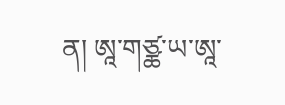ན། ཨཱ་གཙྪ་ཡ་ཨཱ་